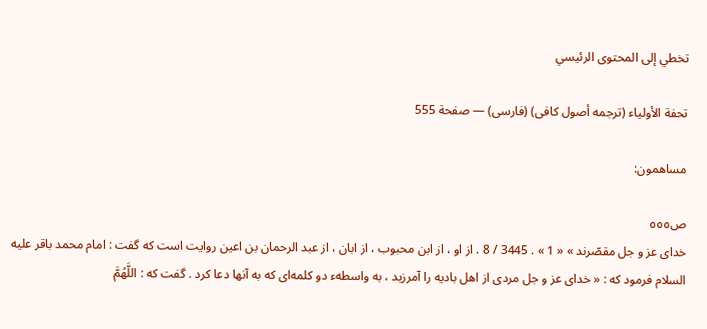تخطي إلى المحتوى الرئيسي

تحفة الأولياء (ترجمه أصول كافى) (فارسى) — صفحة 555

مساهمون:

ص٥٥٥
خداى عز و جل مقصّرند » « 1 » . 3445 / 8 . از او ، از ابن محبوب ، از ابان ، از عبد الرحمان بن اعين روايت است كه گفت : امام محمد باقر عليه السلام فرمود كه : « خداى عز و جل مردى از اهل باديه را آمرزيد ، به واسطهء دو كلمه‌اى كه به آنها دعا كرد . گفت كه : اللَّهُمَّ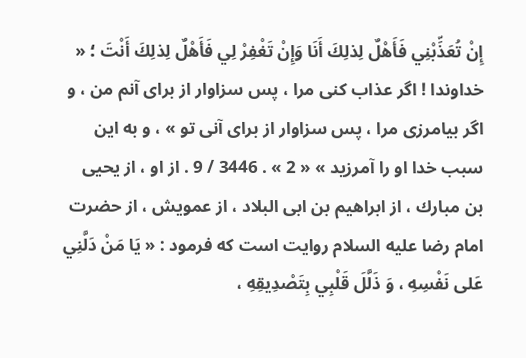إِنْ تُعَذِّبْنِي فَأَهْلٌ لِذلِكَ أَنَا وَإِنْ تَغْفِرْ لِي فَأَهْلٌ لِذلِكَ أَنْتَ ؛ « خداوندا ! اگر عذاب كنى مرا ، پس سزاوار از براى آنم من ، و اگر بيامرزى مرا ، پس سزاوار از براى آنى تو » ، و به اين سبب خدا او را آمرزيد » « 2 » . 3446 / 9 . از او ، از يحيى بن مبارك ، از ابراهيم بن ابى البلاد ، از عمويش ، از حضرت امام رضا عليه السلام روايت است كه فرمود : « يَا مَنْ دَلَّنِي عَلى نَفْسِهِ ، وَ ذَلَّلَ قَلْبِي بِتَصْدِيقِهِ ،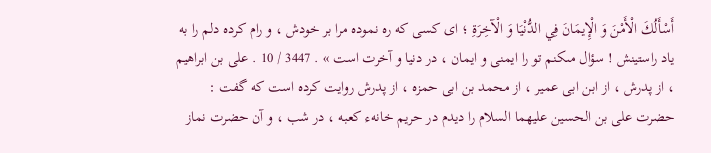أَسْأَلُكَ الْأَمْنَ وَ الْإِيمَانَ فِي الدُّنْيَا وَ الْآخِرَةِ ؛ اى كسى كه ره نموده مرا بر خودش ، و رام كرده دلم را به ياد راستينش ! سؤال مىكنم تو را ايمنى و ايمان ، در دنيا و آخرت است » . 3447 / 10 . على بن ابراهيم ، از پدرش ، از ابن ابى عمير ، از محمد بن ابى حمزه ، از پدرش روايت كرده است كه گفت : حضرت على بن الحسين عليهما السلام را ديدم در حريم خانهء كعبه ، در شب ، و آن حضرت نماز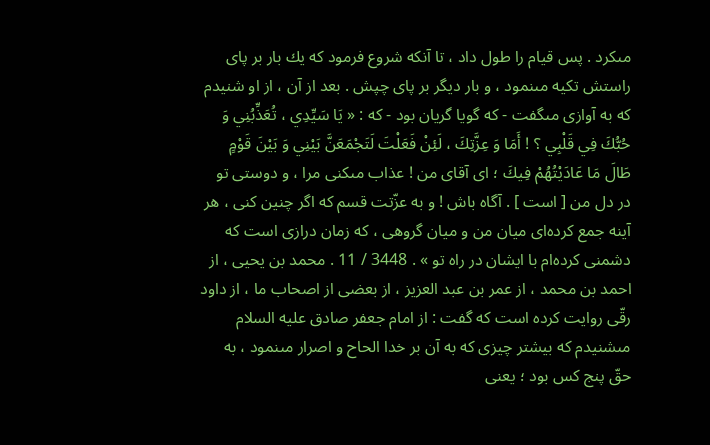مىكرد . پس قيام را طول داد ، تا آنكه شروع فرمود كه يك بار بر پاى راستش تكيه مىنمود ، و بار ديگر بر پاى چپش . بعد از آن ، از او شنيدم كه به آوازى مىگفت - كه گويا گريان بود - كه : « يَا سَيِّدِي ، تُعَذِّبُنِي وَ حُبُّكَ فِي قَلْبِي ؟ ! أَمَا وَ عِزَّتِكَ ، لَئِنْ فَعَلْتَ لَتَجْمَعَنَّ بَيْنِي وَ بَيْنَ قَوْمٍ طَالَ مَا عَادَيْتُهُمْ فِيكَ ؛ اى آقاى من ! عذاب مىكنى مرا ، و دوستى تو در دل من [ است ] . آگاه باش ! و به عزّتت قسم كه اگر چنين كنى ، هر آينه جمع كرده‌اى ميان من و ميان گروهى ، كه زمان درازى است كه دشمنى كرده‌ام با ايشان در راه تو » . 3448 / 11 . محمد بن يحيى ، از احمد بن محمد ، از عمر بن عبد العزيز ، از بعضى از اصحاب ما ، از داود رقّى روايت كرده است كه گفت : از امام جعفر صادق عليه السلام مىشنيدم كه بيشتر چيزى كه به آن بر خدا الحاح و اصرار مىنمود ، به حقّ پنج كس بود ؛ يعنى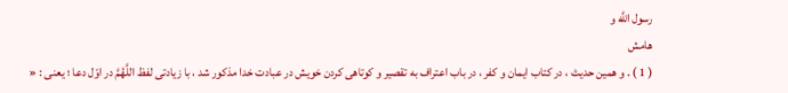رسول اللَّه و
هامش
( 1 ) . و همين حديث ، در كتاب ايمان و كفر ، در باب اعتراف به تقصير و كوتاهى كردن خويش در عبادت خدا مذكور شد ، با زيادتى لفظ اللَّهُمَّ در اوّل دعا ؛ يعنى : «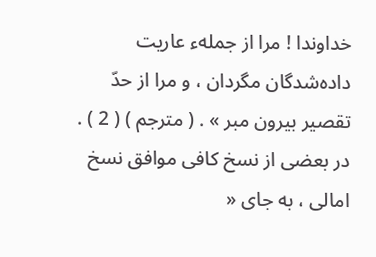خداوندا ! مرا از جملهء عاريت داده‌شدگان مگردان ، و مرا از حدّ تقصير بيرون مبر » . ( مترجم ) ( 2 ) . در بعضى از نسخ كافى موافق نسخ امالى ، به جاى «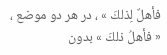فأهلٌ لِذلكَ » ، در هر دو موضع ، « فأهلُ ذلكَ » بدون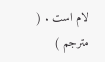لام است . ( مترجم )